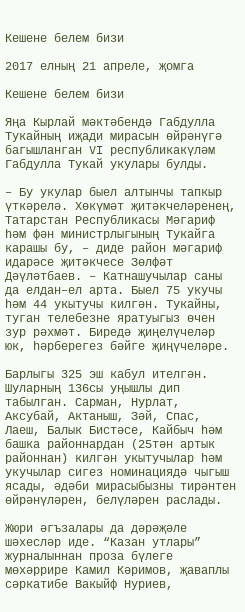Кешене белем бизи

2017 елның 21 апреле, җомга

Кешене белем бизи

Яңа Кырлай мәктәбендә Габдулла Тукайның иҗади мирасын өйрәнүгә багышланган VI республикакүләм Габдулла Тукай укулары булды.

– Бу укулар быел алтынчы тапкыр үткәрелә. Хөкүмәт җитәкчеләренең, Татарстан Республикасы Мәгариф һәм фән министрлыгының Тукайга карашы бу, – диде район мәгариф идарәсе җитәкчесе Зөлфәт Дәүләтбаев. – Катнашучылар саны да елдан–ел арта. Быел 75 укучы һәм 44 укытучы килгән. Тукайны, туган телебезне яратуыгыз өчен зур рәхмәт. Биредә җиңелүчеләр юк, һәрберегез бәйге җиңүчеләре.

Барлыгы 325 эш кабул ителгән. Шуларның 136сы уңышлы дип табылган. Сарман, Нурлат, Аксубай, Актаныш, Зәй, Спас, Лаеш, Балык Бистәсе, Кайбыч һәм башка районнардан (25тән артык районнан) килгән укытучылар һәм укучылар сигез номинациядә чыгыш ясады, әдәби мирасыбызны тирәнтен өйрәнүләрен, белүләрен раслады.

Жюри әгъзалары да дәрәҗәле шәхесләр иде. “Казан утлары” журналыннан проза бүлеге мөхәррире Камил Кәримов, җаваплы сәркатибе Вакыйф Нуриев,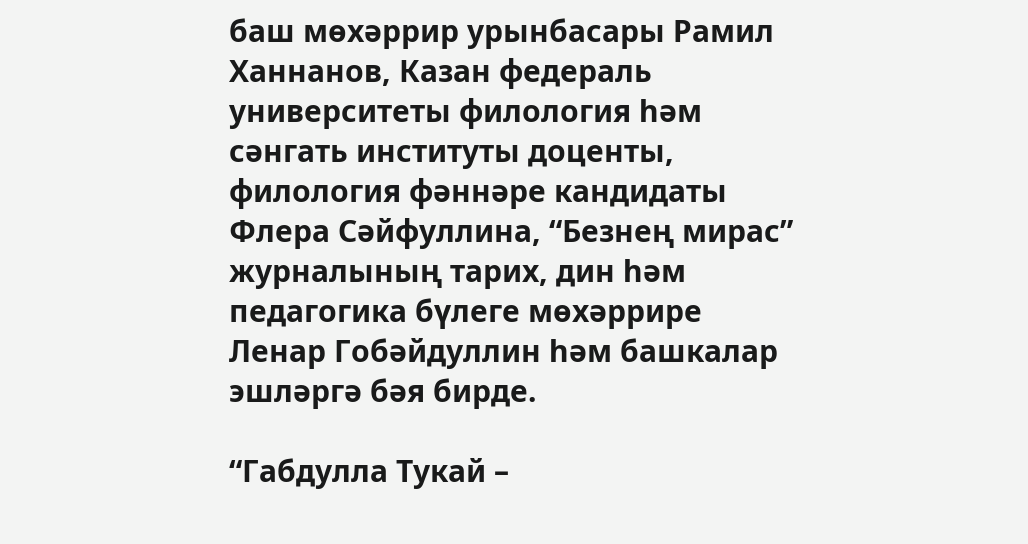баш мөхәррир урынбасары Рамил Ханнанов, Казан федераль университеты филология һәм сәнгать институты доценты, филология фәннәре кандидаты Флера Сәйфуллина, “Безнең мирас” журналының тарих, дин һәм педагогика бүлеге мөхәррире Ленар Гобәйдуллин һәм башкалар эшләргә бәя бирде.

“Габдулла Тукай –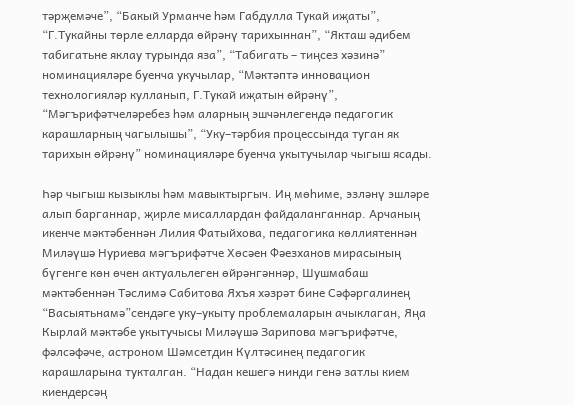тәрҗемәче”, “Бакый Урманче һәм Габдулла Тукай иҗаты”, “Г.Тукайны төрле елларда өйрәнү тарихыннан”, “Якташ әдибем табигатьне яклау турында яза”, “Табигать – тиңсез хәзинә” номинацияләре буенча укучылар, “Мәктәптә инновацион технологияләр кулланып, Г.Тукай иҗатын өйрәнү”, “Мәгърифәтчеләребез һәм аларның эшчәнлегендә педагогик карашларның чагылышы”, “Уку–тәрбия процессында туган як тарихын өйрәнү” номинацияләре буенча укытучылар чыгыш ясады.

Һәр чыгыш кызыклы һәм мавыктыргыч. Иң мөһиме, эзләнү эшләре алып барганнар, җирле мисаллардан файдаланганнар. Арчаның икенче мәктәбеннән Лилия Фатыйхова, педагогика көллиятеннән Миләүшә Нуриева мәгърифәтче Хөсәен Фәезханов мирасының бүгенге көн өчен актуальлеген өйрәнгәннәр, Шушмабаш мәктәбеннән Тәслимә Сабитова Яхъя хәзрәт бине Сәфәргалинең “Васыятьнамә”сендәге уку–укыту проблемаларын ачыклаган, Яңа Кырлай мәктәбе укытучысы Миләүшә Зарипова мәгърифәтче, фәлсәфәче, астроном Шәмсетдин Күлтәсинең педагогик карашларына тукталган. “Надан кешегә нинди генә затлы кием киендерсәң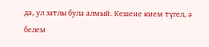дә, ул затлы була алмый. Кешене кием түгел, ә белем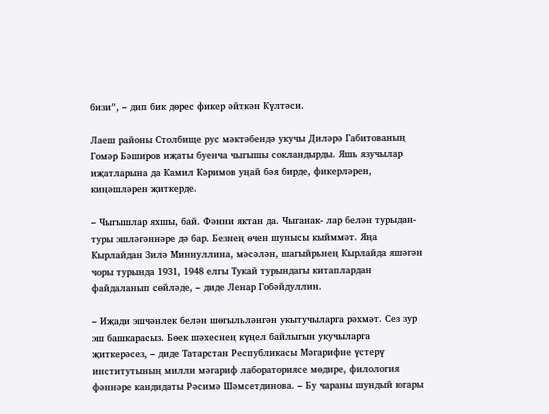бизи”, – дип бик дөрес фикер әйткән Күлтәси.

Лаеш районы Столбище рус мәктәбендә укучы Диләрә Габитованың Гомәр Бәширов иҗаты буенча чыгышы сокландырды. Яшь язучылар иҗатларына да Камил Кәримов уңай бәя бирде, фикерләрен, киңәшләрен җиткерде.

– Чыгышлар яхшы, бай. Фәнни яктан да. Чыганак- лар белән турыдан-туры эшләгәннәре дә бар. Безнең өчен шунысы кыйммәт. Яңа Кырлайдан Зилә Миннуллина, мәсәлән, шагыйрьнең Кырлайда яшәгән чоры турында 1931, 1948 елгы Тукай турындагы китаплардан файдаланып сөйләде, – диде Ленар Гобәйдуллин.

– Иҗади эшчәнлек белән шөгыльләнгән укытучыларга рәхмәт. Сез зур эш башкарасыз. Бөек шәхеснең күңел байлыгын укучыларга җиткерәсез, – диде Татарстан Республикасы Мәгарифне үстерү институтының милли мәгариф лабораториясе мөдире, филология фәннәре кандидаты Рәсимә Шәмсетдинова. – Бу чараны шундый югары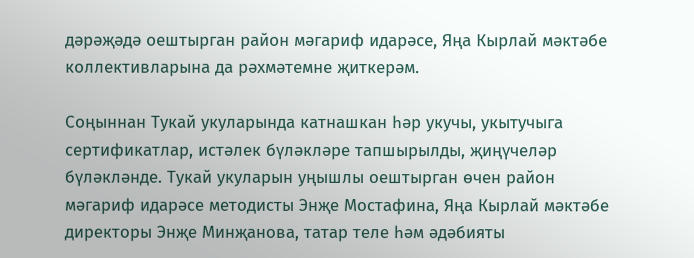дәрәҗәдә оештырган район мәгариф идарәсе, Яңа Кырлай мәктәбе коллективларына да рәхмәтемне җиткерәм.

Соңыннан Тукай укуларында катнашкан һәр укучы, укытучыга сертификатлар, истәлек бүләкләре тапшырылды, җиңүчеләр бүләкләнде. Тукай укуларын уңышлы оештырган өчен район мәгариф идарәсе методисты Энҗе Мостафина, Яңа Кырлай мәктәбе директоры Энҗе Минҗанова, татар теле һәм әдәбияты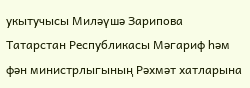укытучысы Миләүшә Зарипова Татарстан Республикасы Мәгариф һәм фән министрлыгының Рәхмәт хатларына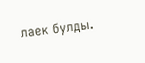лаек булды.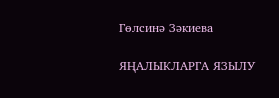Гөлсинә Зәкиева

ЯҢАЛЫКЛАРГА ЯЗЫЛУ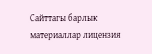Сайттагы барлык материаллар лицензия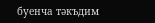буенча тәкъдим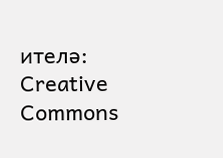ителә:
Creative Commons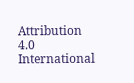Attribution 4.0 International